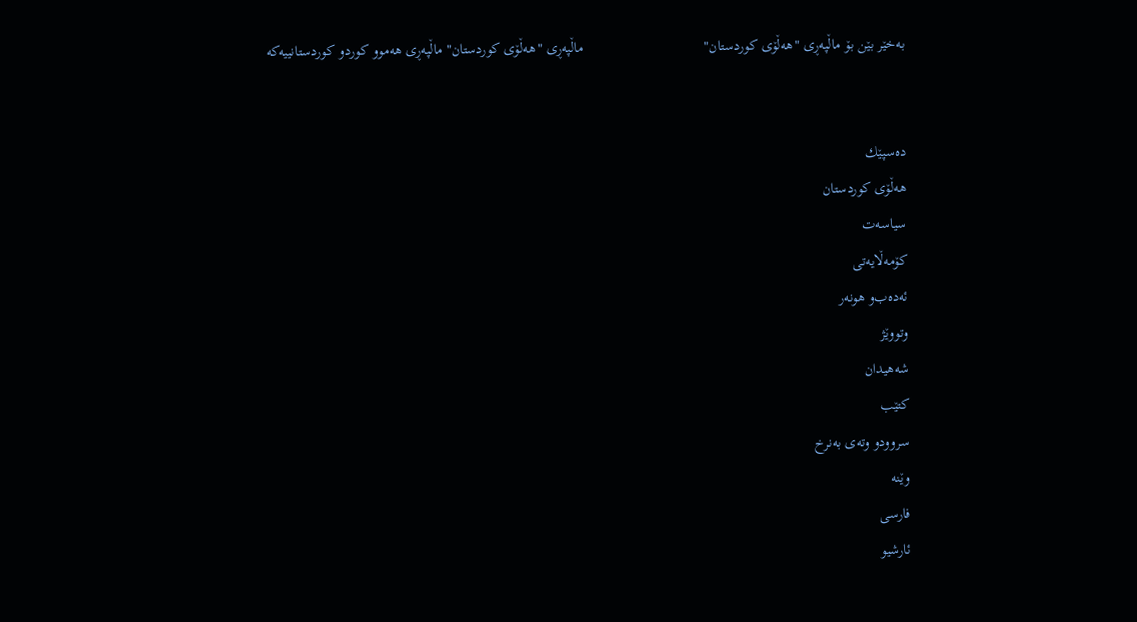بەخێر بێن بۆ ماڵپەڕی‌ "هەڵۆی‌ كوردستان"                                ماڵپەڕی‌ "هەڵۆی‌ كوردستان" ماڵپەڕی‌ هەموو كورد‌و كوردستانییەكە


ده‌سپێك
هه‌ڵۆی‌ كوردستان
سیاسه‌ت
كۆمه‌ڵایه‌تی‌
ئه‌ده‌ب‌و هونه‌ر
وتووێژ
شه‌هیدان
كتێب
سروود‌و وته‌ی‌ به‌نرخ
وێنه
فارسی
ئارشیو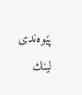پێوه‌ندی‌
لینك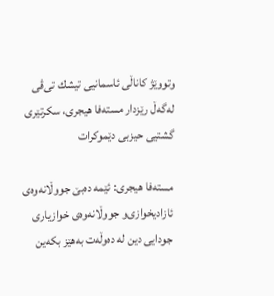وتووێژ كاناڵی‌ ئاسمانیی‌ تیشك تی‌ڤی‌ له‌گه‌ڵ‌ رێزدار مسته‌فا هیجری‌، سكرتێری‌ گشتیی‌ حیزبی‌ دێموكرات

مسته‌فا هیجری‌: ئێمه‌ ده‌بێ‌ جووڵانه‌وه‌ی‌ ئازادیخوازی‌‌و جووڵانه‌وه‌ی‌ خوازیاری‌ جودایی‌ دین له‌ ده‌وڵه‌ت به‌هێز بكه‌ین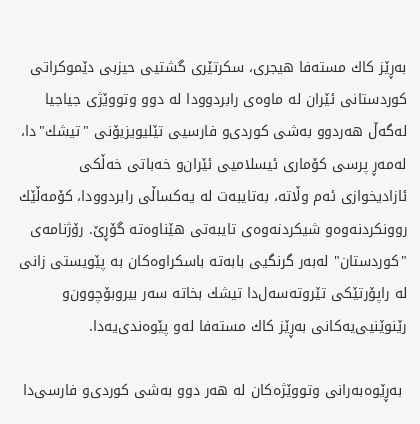به‌ڕێز كاك مسته‌فا هیجری‌، سكرتێری‌ گشتیی‌ حیزبی‌ دێموكراتی‌ كوردستانی‌ ئێران له‌ ماوه‌ی‌ رابردوودا له‌ دوو وتووێژی‌ جیاجیا له‌گه‌ڵ‌ هه‌ردوو به‌شی‌ كوردی‌‌و فارسیی‌ تێلیویزیۆنی‌ "تیشك"دا، له‌مه‌ڕ پرسی‌ كۆماری‌ ئیسلامیی‌ ئێران‌و خه‌باتی‌ خه‌ڵكی‌ ئازادیخوازی‌ ئه‌م وڵاته‌، به‌تایبه‌ت له‌ یه‌كساڵی‌ رابردوودا، كۆمه‌ڵێك روونكردنه‌وه‌‌و شیكردنه‌وه‌ی‌ تایبه‌تی‌ هێناوه‌ته‌ گۆڕێ‌. رۆژنامه‌ی‌ "كوردستان" له‌به‌ر گرنگیی‌ بابه‌ته‌ باسكراوه‌كان به‌ پێویستی‌ زانی‌ له‌ راپۆرتێكی‌ تێر‌وته‌سه‌ل‌دا تیشك بخاته‌ سه‌ر بیر‌وبۆچوون‌و رێنوێنیی‌یه‌كانی‌ به‌ڕێز كاك مسته‌فا له‌و پێوه‌ندی‌یه‌دا.

 به‌ڕێوه‌به‌رانی‌ وتووێژه‌كان له‌ هه‌ر دوو به‌شی‌ كوردی‌‌و فارسی‌‌دا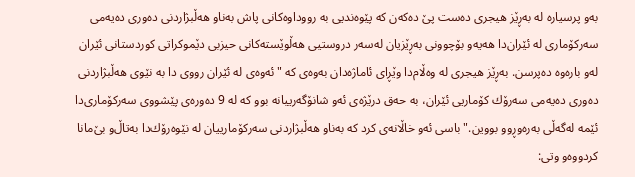به‌و پرسیاره‌ له‌ به‌ڕێز هیجری‌ ده‌ست پێ‌ ده‌كه‌ن كه‌ پێوه‌ندیی‌ به‌ رووداوه‌كانی‌ پاش به‌ناو هه‌ڵبژاردنی‌ ده‌وری‌ ده‌یه‌می‌ سه‌ركۆماری‌ له‌ ئێران‌دا هه‌یه‌‌و بۆچوونی‌ به‌ڕێزیان له‌سه‌ر دروستیی‌ هه‌ڵوێسته‌كانی‌ حیزبی‌ دێموكراتی‌ كوردستانی‌ ئێران له‌و باره‌وه‌ ده‌پرسن. به‌ڕێز هیجری‌ له‌ وه‌ڵام‌دا وێڕای‌ ئاماژه‌دان به‌وه‌ی‌ كه‌ "ئه‌وه‌ی‌ له‌ ئێران رووی‌ دا به‌ نێوی‌ هه‌ڵبژاردنی‌ ده‌وری‌ ده‌یه‌می‌ سه‌رۆك كۆماریی‌ ئێران، به‌ حه‌ق درێژه‌ی‌ ئه‌و شانۆگه‌رییانه‌ بوو كه‌ له‌ 9 ده‌وره‌ی‌ پێشووی‌ سه‌ركۆماری‌دا ئێمه‌ له‌گه‌ڵی‌ به‌ره‌وڕوو بووین." باسی‌ ئه‌و خاڵانه‌ی‌ كرد كه‌ به‌ناو هه‌ڵبژاردنی‌ سه‌ركۆمارییان له‌ نێوه‌رۆك‌دا به‌تاڵ‌‌و بێ‌مانا كردووه‌‌و وتی‌: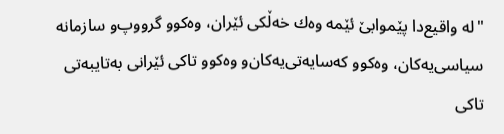"له‌ واقیع‌دا پێموابێ‌ ئێمه‌ وه‌ك خه‌ڵكی‌ ئێران، وه‌كوو گرووپ‌و سازمانه‌ سیاسی‌یه‌كان، وه‌كوو كه‌سایه‌تی‌یه‌كان‌و وه‌كوو تاكی‌ ئێرانی‌ به‌تایبه‌تی‌ تاكی‌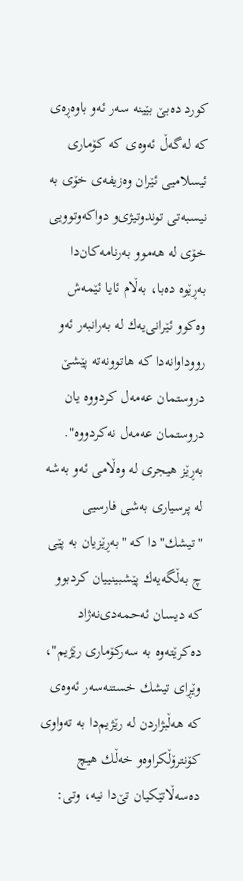كورد ده‌بێ‌ بێینه‌ سه‌ر ئه‌و باوه‌ڕه‌ی‌ كه‌ له‌گه‌ڵ‌ ئه‌وه‌ی‌ كه‌ كۆماری‌ ئیسلامیی‌ ئێران وه‌زیفه‌ی‌ خۆی‌ به‌ نیسبه‌تی‌ توند‌وتیژی‌‌و دواكه‌وتوویی‌ خۆی‌ له‌ هه‌موو به‌رنامه‌كان‌دا به‌ڕێوه‌ ده‌با، به‌ڵام ئایا ئێمه‌ش وه‌كوو ئێرانی‌یه‌ك له‌ به‌رانبه‌ر ئه‌و رووداوانه‌دا كه‌ هاتوونه‌ته‌ پێشێ‌ دروستمان عه‌مه‌ل كردووه‌ یان دروستمان عه‌مه‌ل نه‌كردووه‌". به‌ڕێز هیجری‌ له‌ وه‌ڵامی‌ ئه‌و به‌شه‌ له‌ پرسیاری‌ به‌شی‌ فارسیی‌ "تیشك"دا كه‌ "به‌ڕێزیان به‌ پێی‌ چ به‌ڵگه‌یه‌ك پێشبینییان كردبوو كه‌ دیسان ئه‌حمه‌دی‌نه‌ژاد ده‌كرێته‌وه‌ به‌ سه‌ركۆماری‌ رێژیم"، وێڕای‌ تیشك خستنه‌سه‌ر ئه‌وه‌ی‌ كه‌ هه‌ڵبژاردن له‌ رێژیم‌دا به‌ ته‌واوی‌ كۆنترۆڵكراوه‌‌و خه‌ڵك هیچ ده‌سه‌ڵاتێكیان تێ‌دا نیه‌، وتی‌: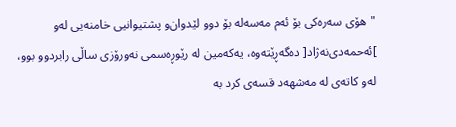"هۆی‌ سه‌ره‌كی‌ بۆ ئه‌م مه‌سه‌له‌ بۆ دوو لێدوان‌و پشتیوانیی‌ خامنه‌یی‌ له‌و ]ئه‌حمه‌دی‌نه‌ژاد[ ده‌گه‌ڕێته‌وه‌، یه‌كه‌مین له‌ رێوڕه‌سمی‌ نه‌ورۆزی‌ ساڵی‌ رابردوو بوو، له‌و كاته‌ی‌ له‌ مه‌شهه‌د قسه‌ی‌ كرد به‌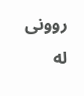روونی‌ له‌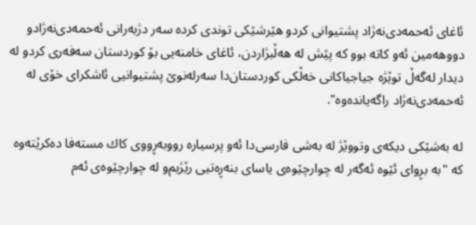ئاغای‌ ئه‌حمه‌دی‌نه‌ژاد پشتیوانی‌ كرد‌و هێرشێكی‌ توندی‌ كرده‌ سه‌ر دژبه‌رانی‌ ئه‌حمه‌دی‌نه‌ژاد‌و دووهه‌مین ئه‌و كاته‌ بوو كه‌ پێش له‌ هه‌ڵبژاردن، ئاغای‌ خامنه‌یی‌ بۆ كوردستان سه‌فه‌ری‌ كرد‌و له‌ دیدار له‌گه‌ڵ‌ توێژه‌ جیاجیاكانی‌ خه‌ڵكی‌ كوردستان‌دا سه‌رله‌نوێ‌ پشتیوانیی‌ ئاشكرای‌ خۆی‌ له‌ ئه‌حمه‌دی‌نه‌ژاد راگه‌یانده‌وه‌".

له‌ به‌شێكی‌ دیكه‌ی‌ وتووێژ له‌ به‌شی‌ فارسی‌دا ئه‌و پرسیاره‌ رووبه‌ڕووی‌ كاك مسته‌فا ده‌كرێته‌وه‌ كه‌ "به‌ بڕوای‌ ئێوه‌ ئه‌گه‌ر له‌ چوارچێوه‌ی‌ یاسای‌ بنه‌ڕه‌تیی‌ رێژیم‌و له‌ چوارچێوه‌ی‌ ئه‌م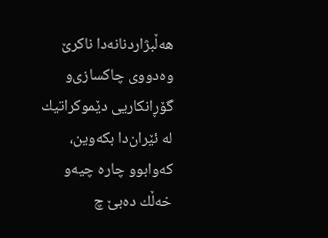هه‌ڵبژاردنانه‌دا ناكرێ‌ وه‌دووی‌ چاكسازی‌‌و گۆڕانكاریی‌ دێموكراتیك له‌ ئێران‌دا بكه‌وین، كه‌وابوو چاره‌ چیه‌‌و خه‌ڵك ده‌بێ‌ چ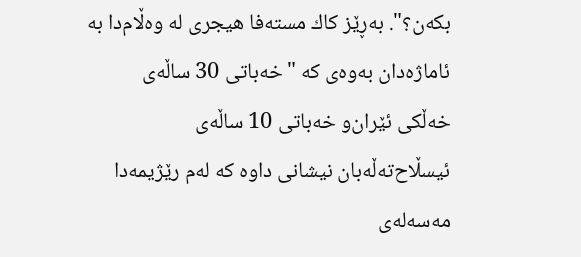بكه‌ن؟". به‌ڕێز كاك مسته‌فا هیجری‌ له‌ وه‌ڵام‌دا به‌ ئاماژه‌دان به‌وه‌ی‌ كه‌ "خه‌باتی‌ 30 ساڵه‌ی‌ خه‌ڵكی‌ ئێران‌و خه‌باتی‌ 10 ساڵه‌ی‌ ئیسڵاح‌ته‌ڵه‌بان نیشانی‌ داوه‌ كه‌ له‌م رێژیمه‌دا مه‌سه‌له‌ی‌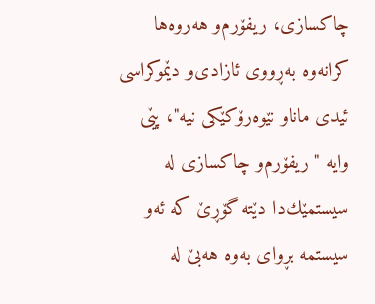چاكسازی‌، ریفۆرم‌و هه‌روه‌ها كرانه‌وه‌ به‌ڕووی‌ ئازادی‌‌و دێموكراسی‌ ئیدی‌ مانا‌و نێوه‌رۆكێكی‌ نیه‌"، پێی‌ وایه‌ "ریفۆرم‌و چاكسازی‌ له‌ سیستمێك‌دا دێته‌ گۆڕێ‌ كه‌ ئه‌و سیستمه‌ بڕوای‌ به‌وه‌ هه‌بێ‌ له‌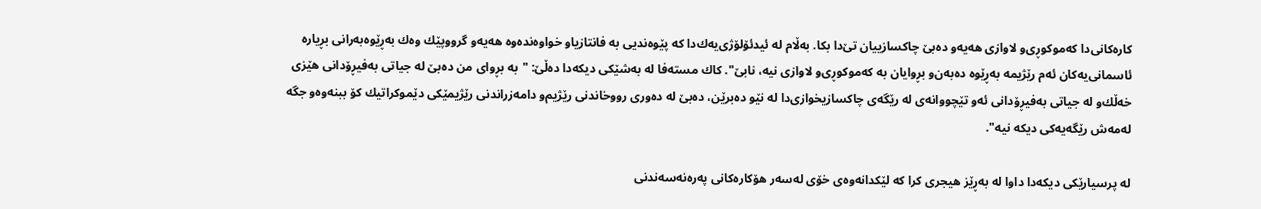كاره‌كانی‌دا كه‌موكوڕی‌‌و لاوازی‌ هه‌یه‌‌و ده‌بێ‌ چاكسازییان تێ‌دا بكا. به‌ڵام له‌ ئیدئۆلۆژی‌یه‌ك‌دا كه‌ پێوه‌ندیی‌ به‌ فانتازیا‌و خواوه‌نده‌وه‌ هه‌یه‌‌و گرووپێك وه‌ك به‌ڕێوه‌به‌رانی‌ بڕیاره‌ ئاسمانی‌یه‌كان ئه‌م رێژیمه‌ به‌ڕێوه‌ ده‌به‌ن‌و بڕوایان به‌ كه‌موكوڕی‌‌و لاوازی‌ نیه‌، نابێ‌". كاك مسته‌فا له‌ به‌شێكی‌ دیكه‌دا ده‌ڵێ‌: "به‌ بڕوای‌ من ده‌بێ‌ له‌ جیاتی‌ به‌فیڕۆدانی‌ هێزی‌ خه‌ڵك‌و له‌ جیاتی‌ به‌فیڕۆدانی‌ ئه‌و تێچووانه‌ی‌ له‌ رێگه‌ی‌ چاكسازیخوازی‌‌دا له‌ نێو ده‌برێن، ده‌بێ‌ له‌ ده‌وری‌ رووخاندنی‌ رێژیم‌و دامه‌زراندنی‌ رێژیمێكی‌ دێموكراتیك كۆ ببنه‌وه‌‌و جگه‌ له‌مه‌ش رێگه‌یه‌كی‌ دیكه‌ نیه‌".

له‌ پرسیارێكی‌ دیكه‌دا داوا له‌ به‌ڕێز هیجری‌ كرا كه‌ لێكدانه‌وه‌ی‌ خۆی‌ له‌سه‌ر هۆكاره‌كانی‌ په‌ره‌نه‌سه‌ندنی‌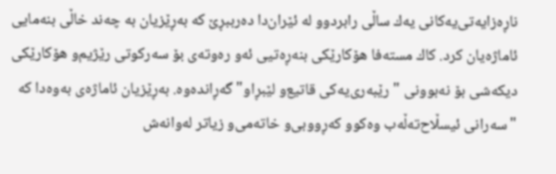ناڕه‌زایه‌تی‌‌یه‌كانی‌ یه‌ك ساڵی‌ رابردوو له‌ ئێران‌دا ده‌رببڕێ‌ كه‌ به‌ڕێزیان به‌ چه‌ند خاڵی‌ بنه‌مایی‌ ئاماژه‌یان كرد. كاك مسته‌فا هۆكارێكی‌ بنه‌ڕه‌تیی‌ ئه‌و ره‌وته‌ی‌ بۆ سه‌ركوتی‌ رێژیم‌و هۆكارێكی‌ دیكه‌شی‌ بۆ نه‌بوونی‌ "رێبه‌ری‌یه‌كی‌ قاتیع‌و لێبڕاو" گه‌ڕانده‌وه‌. به‌ڕێزیان ئاماژه‌ی‌ به‌وه‌دا كه‌ "سه‌رانی‌ ئیسڵاح‌ته‌ڵه‌ب وه‌كوو كه‌ڕووبی‌‌و خاته‌می‌‌و زیاتر له‌وانه‌ش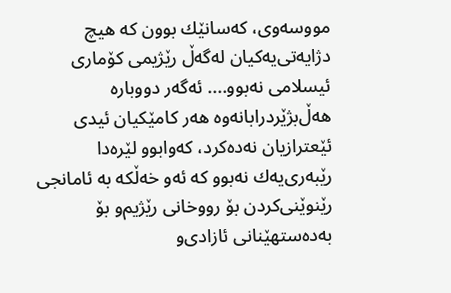مووسه‌وی‌، كه‌سانێك بوون كه‌ هیچ دژایه‌تی‌‌یه‌كیان له‌گه‌ڵ‌ رێژیمی‌ كۆماری‌ ئیسلامی‌ نه‌بوو.... ئه‌گه‌ر دووباره‌ هه‌ڵ‌بژێردرابانه‌وه‌ هه‌ر كامێكیان ئیدی‌ ئێعترازیان نه‌ده‌كرد، كه‌وابوو لێره‌دا رێبه‌ری‌یه‌ك نه‌بوو كه‌ ئه‌و خه‌ڵكه‌ به‌ ئامانجی‌ رێنوێنی‌كردن بۆ رووخانی‌ رێژیم‌و بۆ به‌ده‌ستهێنانی‌ ئازادی‌‌و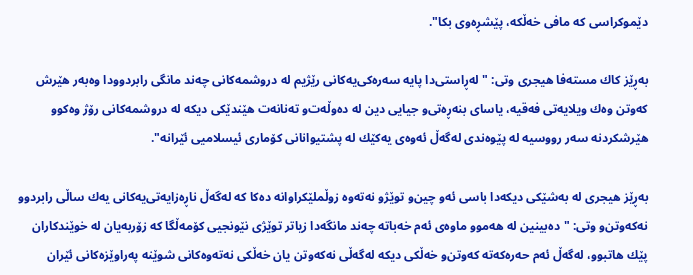دێموكراسی‌ كه‌ مافی‌ خه‌ڵكه‌، پێشڕه‌وی‌ بكا".

به‌ڕێز كاك مسته‌فا هیجری‌ وتی‌: "له‌ڕاستی‌‌دا پایه‌ سه‌ره‌كی‌‌یه‌كانی‌ رێژیم له‌ دروشمه‌كانی‌ چه‌ند مانگی‌ رابردوودا وه‌به‌ر هێرش كه‌وتن وه‌ك ویلایه‌تی‌ فه‌قیه، یاسای‌ بنه‌ڕه‌تی‌‌و جیایی‌ دین له‌ ده‌وڵه‌ت‌و ته‌نانه‌ت هێندێكی‌ دیكه‌ له‌ دروشمه‌كانی‌ رۆژ وه‌كوو هێرشكردنه‌ سه‌ر رووسیه‌ له‌ پێوه‌ندی‌ له‌گه‌ڵ‌ ئه‌وه‌ی‌ یه‌كێك له‌ پشتیوانانی‌ كۆماری‌ ئیسلامیی‌ ئێرانه‌".

به‌ڕێز هیجری‌ له‌ به‌شێكی‌ دیكه‌دا باسی‌ ئه‌و چین‌و توێژ‌و نه‌ته‌وه‌ زوڵملێكراوانه‌ ده‌كا كه‌ له‌گه‌ڵ‌ ناڕه‌زایه‌تی‌‌یه‌كانی‌ یه‌ك ساڵی‌ رابردوو نه‌كه‌وتن‌و وتی‌: "ده‌بینین له‌ هه‌موو ماوه‌ی‌ ئه‌م خه‌باته‌ چه‌ند مانگه‌دا زیاتر توێژی‌ نێونجیی‌ كۆمه‌ڵگا كه‌ زۆربه‌یان له‌ خوێندكاران پێك هاتبوو، له‌گه‌ڵ ئه‌م حه‌ره‌كه‌ته‌ كه‌وتن‌و خه‌ڵكی‌ دیكه‌ له‌گه‌ڵی‌ نه‌كه‌وتن یان خه‌ڵكی‌ نه‌ته‌وه‌كانی‌ شوێنه‌ په‌راوێزه‌كانی‌ ئێران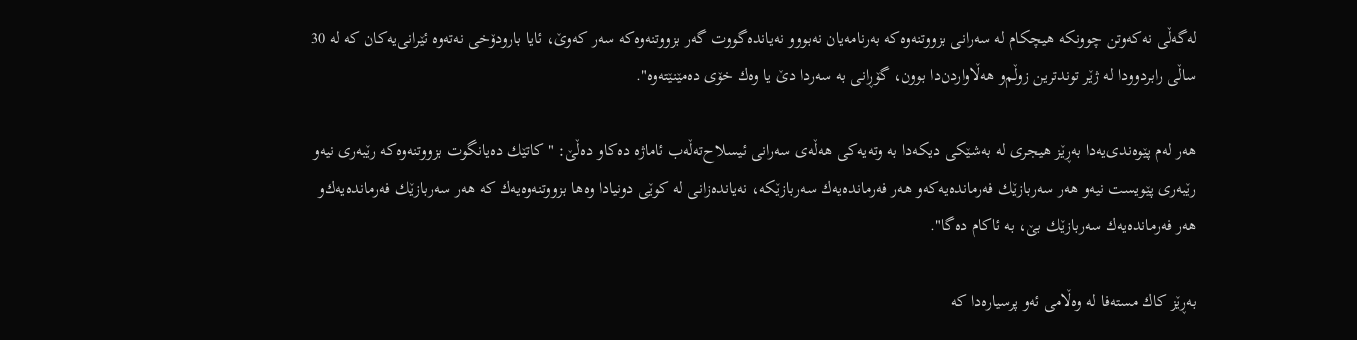له‌گه‌ڵی‌ نه‌كه‌وتن چوونكه‌ هیچكام له‌ سه‌رانی‌ بزووتنه‌وه‌كه‌ به‌رنامه‌یان نه‌بوو‌و نه‌یانده‌گووت گه‌ر بزووتنه‌وه‌كه‌ سه‌ر كه‌وێ‌، ئایا بارودۆخی‌ نه‌ته‌وه‌ ئێرانی‌‌یه‌كان كه‌ له‌ 30 ساڵی‌ رابردوودا له‌ ژێر توندترین زوڵم‌و هه‌ڵاواردن‌دا بوون، گۆڕانی‌ به‌ سه‌ردا دێ‌ یا وه‌ك خۆی‌ ده‌مێنێته‌وه‌".

هه‌ر له‌م پێوه‌ندی‌‌یه‌دا به‌ڕێز هیجری‌ له‌ به‌شێكی‌ دیكه‌دا به‌ وته‌یه‌كی‌ هه‌ڵه‌ی‌ سه‌رانی‌ ئیسلاح‌ته‌ڵه‌ب ئاماژه‌ ده‌كا‌و ده‌ڵێ‌: "كاتێك ده‌یانگوت بزووتنه‌وه‌كه‌ رێبه‌ری‌ نیه‌‌و رێبه‌ری‌ پێویست نیه‌‌و هه‌ر سه‌ربازێك فه‌رمانده‌یه‌كه‌‌و هه‌ر فه‌رمانده‌یه‌ك سه‌ربازێكه‌، نه‌یانده‌زانی‌ له‌ كوێی‌ دونیادا وه‌ها بزووتنه‌وه‌یه‌ك كه‌ هه‌ر سه‌ربازێك فه‌رمانده‌یه‌ك‌و هه‌ر فه‌رمانده‌یه‌ك سه‌ربازێك بێ‌، به‌ ئاكام ده‌گا".

به‌ڕێز كاك مسته‌فا له‌ وه‌ڵامی‌ ئه‌و پرسیاره‌‌دا كه‌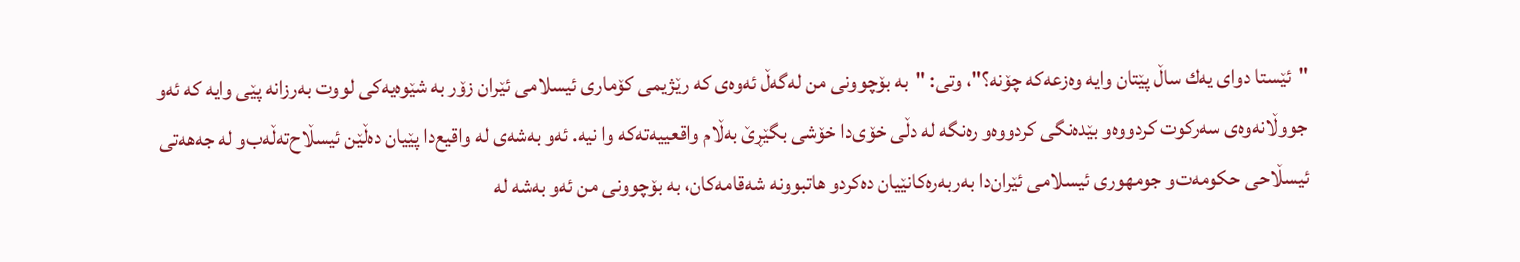"ئێستا دوای‌ یه‌ك ساڵ پێتان وایه‌ وه‌زعه‌كه‌ چۆنه‌؟"، وتی‌: "به‌ بۆچوونی‌ من له‌گه‌ڵ ئه‌وه‌ی‌ كه‌ رێژیمی‌ كۆماری‌ ئیسلامی‌ ئێران زۆر به‌ شێوه‌یه‌كی‌ لووت به‌رزانه‌ پێی‌ وایه‌ كه‌ ئه‌و جووڵانه‌وه‌ی‌ سه‌ركوت كردووه‌‌و بێده‌نگی‌ كردووه‌‌و ره‌نگه‌ له‌ دڵی‌ خۆی‌‌دا خۆشی‌ بگێڕێ‌ به‌ڵام واقعییه‌ته‌كه‌ وا نیه‌. ئه‌و به‌شه‌ی‌ له‌ واقیع‌دا پێیان ده‌ڵێن ئیسڵاح‌ته‌ڵه‌ب‌و له‌ جه‌هه‌تی‌ ئیسڵاحی‌ حكومه‌ت‌‌و جومهوری‌ ئیسلامی‌ ئێران‌دا به‌ربه‌ره‌كانێیان ده‌كرد‌و هاتبوونه‌ شه‌قامه‌كان، به‌ بۆچوونی‌ من ئه‌و به‌شه‌ له‌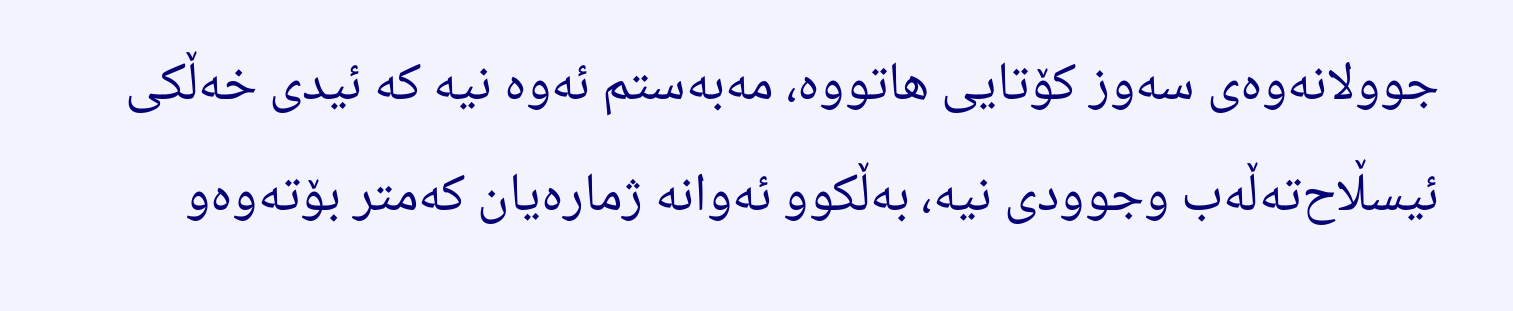جوولانه‌وه‌ی‌ سه‌وز كۆتایی‌ هاتووه‌، مه‌به‌ستم ئه‌وه‌ نیه‌ كه‌ ئیدی‌ خه‌ڵكی‌ ئیسڵاح‌ته‌ڵه‌ب وجوودی‌ نیه‌، به‌ڵكوو ئه‌وانه‌ ژماره‌یان كه‌متر بۆته‌وه‌‌و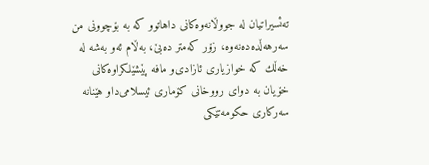ته‌ئسیراتیان له‌ جووڵانه‌وه‌كانی‌ داهاتوو كه‌ به‌ بۆچوونی‌ من سه‌رهه‌ڵده‌ده‌نه‌وه‌، زۆر كه‌متر ده‌بێ‌، به‌ڵام ئه‌و به‌شه‌ له‌ خه‌ڵك كه‌ خوازیاری‌ ئازادی‌‌و مافه‌ پێشێلكراوه‌كانی‌ خۆیان به‌ دوای‌ رووخانی‌ كۆماری‌ ئیسلامی‌‌دا‌و هێنانه‌ سه‌ركاری‌ حكومه‌تێكی‌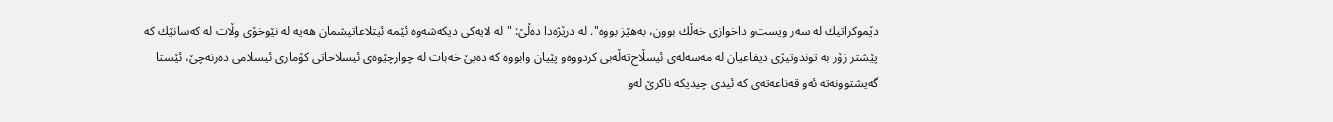دێموكراتیك له‌ سه‌ر ویست‌و داخوازی‌ خه‌ڵك بوون، به‌هێز بووه‌". له‌ درێژه‌دا ده‌ڵێ‌: "له‌ لایه‌كی‌ دیكه‌شه‌وه‌ ئێمه‌ ئیتلاعاتیشمان هه‌یه‌ له‌ نێوخۆی‌ وڵات له‌ كه‌سانێك كه‌ پێشتر زۆر به‌ توند‌وتیژی‌ دیفاعیان له‌ مه‌سه‌له‌ی‌ ئیسڵاح‌ته‌ڵه‌بی‌ كردووه‌‌و پێیان وابووه‌ كه‌ ده‌بێ‌ خه‌بات له‌ چوارچێوه‌ی‌ ئیسلاحاتی‌ كۆماری‌ ئیسلامی‌ ده‌رنه‌چێ‌، ئێستا گه‌یشتوونه‌ته‌ ئه‌و قه‌ناعه‌ته‌ی‌ كه‌ ئیدی‌ چیدیكه‌ ناكرێ‌ له‌و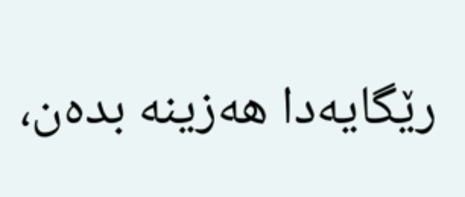رێگایه‌دا هه‌زینه‌ بده‌ن،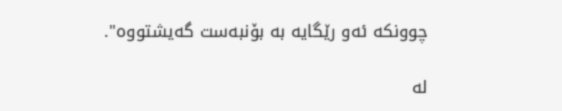چوونكه‌ ئه‌و رێگایه‌ به‌ بۆنبه‌ست گه‌یشتووه‌".

له‌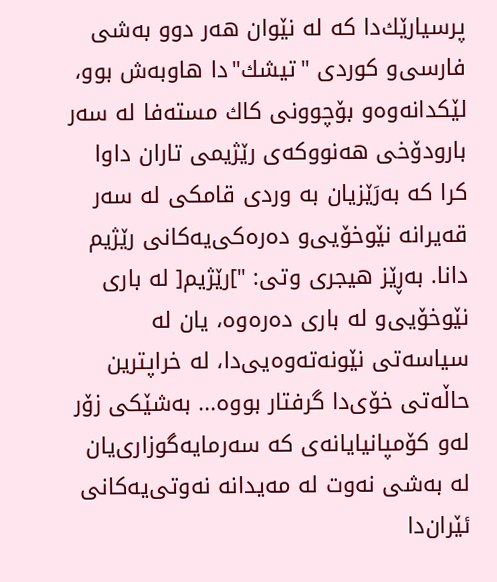پرسیارێك‌دا كه‌ له‌ نێوان هه‌ر دوو به‌شی‌ فارسی‌‌و كوردی‌ "تیشك"دا هاوبه‌ش بوو، لێكدانه‌وه‌‌و بۆچوونی‌ كاك مسته‌فا له‌ سه‌ر بارودۆخی‌ هه‌نووكه‌ی‌ رێژیمی‌ تاران داوا كرا كه‌ به‌رَێزیان به‌ وردی‌ قامكی‌ له‌ سه‌ر قه‌یرانه‌ نێوخۆیی‌‌و ده‌ره‌كی‌‌یه‌كانی‌ رێژیم دانا. به‌ڕێز هیجری‌ وتی‌: "]رێژیم[ له‌ باری‌ نێوخۆیی‌‌و له‌ باری‌ ده‌ره‌وه‌، یان له‌ سیاسه‌تی‌ نێونه‌ته‌وه‌یی‌‌دا، له‌ خراپترین حاڵه‌تی‌ خۆی‌‌دا گرفتار بووه‌... به‌شێكی‌ زۆر له‌و كۆمپانیایانه‌ی‌ كه‌ سه‌رمایه‌گوزاری‌‌یان له‌ به‌شی‌ نه‌وت له‌ مه‌یدانه‌ نه‌وتی‌‌یه‌كانی‌ ئێران‌دا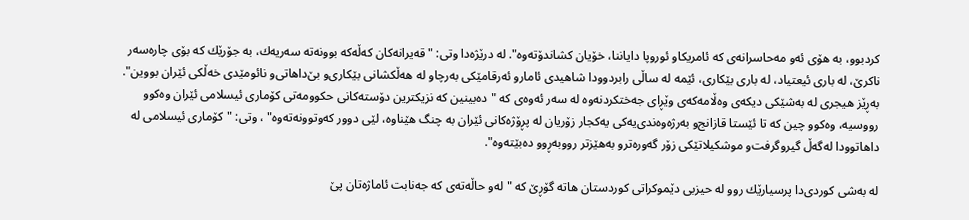كردبوو، به‌ هۆی‌ ئه‌و مه‌حاسرانه‌ی‌ كه‌ ئامریكا‌و ئوروپا دایاننا، خۆیان كشاندۆته‌وه‌". له‌ درێژه‌دا وتی‌: "قه‌یرانه‌كان كه‌ڵه‌كه‌ بوونه‌ته‌ سه‌ریه‌ك، به‌ جۆرێك كه‌ بۆی‌ چاره‌سه‌ر ناكرێ‌، له‌ باری‌ ئیعتیاد، له‌ باری‌ بێكاری‌، ئێمه‌ له‌ ساڵی‌ رابردوودا شاهیدی‌ ئامار‌و ئه‌رقامێكی‌ به‌رچاو له‌ هه‌ڵكشانی‌ بێكاری‌‌و بێ‌‌داهاتی‌‌و نائومێدی‌ خه‌ڵكی‌ ئێران بووین". به‌ڕێز هیجری‌ له‌ به‌شێكی‌ دیكه‌ی‌ وه‌ڵامه‌كه‌ی‌ وێڕای‌ جه‌ختكردنه‌وه‌ له‌ سه‌ر ئه‌وه‌ی‌ كه‌ "ده‌بینین كه‌ نزیكترین دۆسته‌كانی‌ حكوومه‌تی‌ كۆماری‌ ئیسلامی‌ ئێران وه‌كوو رووسیه‌، وه‌كوو چین كه‌ تا ئێستا قازانج‌و به‌رژه‌وه‌ندی‌‌یه‌كی‌ یه‌كجار زۆریان له‌ پڕۆژه‌كانی‌ ئێران به‌ چنگ هێناوه‌، لێی‌ دوور كه‌وتوونه‌ته‌وه‌" ، وتی‌: "كۆماری‌ ئیسلامی‌ له‌ داهاتوودا له‌گه‌ڵ گیر‌وگرفت‌و موشكیلاتێكی‌ زۆر گه‌وره‌تر‌و به‌هێزتر رووبه‌ڕوو ده‌بێته‌وه‌".

له‌ به‌شی‌ كوردی‌‌دا پرسیارێك روو له‌ حیزبی‌ دێموكراتی‌ كوردستان هاته‌ گۆڕێ‌ كه‌ "له‌و حاڵه‌ته‌ی‌ كه‌ جه‌نابت ئاماژه‌تان پێ‌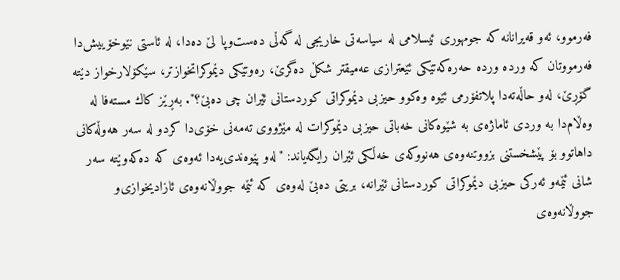فه‌رموو، ئه‌و قه‌یرانانه‌ كه‌ جومهوری‌ ئیسلامی‌ له‌ سیاسه‌تی‌ خاریجی‌ له‌ گه‌ڵی‌ ده‌ست‌وپا لێ ده‌دا، له‌ ئاستی‌ نێوخۆییش‌دا فه‌رمووتان كه‌ ورده‌ ورده‌ حه‌ره‌كه‌تێكی‌ ئێعترازی‌ عه‌میقتر شكڵ ده‌گرێ‌، ره‌وتێكی‌ دێموكراتخوازتر، سێكۆلارخواز دێته‌ گۆڕێ‌، له‌و حاڵه‌ته‌دا پلاتفۆرمی‌ ئێوه‌ وه‌كوو حیزبی‌ دێموكراتی‌ كوردستانی‌ ئێران چی‌ ده‌بێ‌؟". به‌ڕێز كاك مسته‌فا له‌ وه‌ڵام‌دا به‌ وردی‌ ئاماژه‌ی‌ به‌ شێوه‌كانی‌ خه‌باتی‌ حیزبی‌ دێموكرات له‌ مێژووی‌ ته‌مه‌نی‌ خۆی‌‌دا كرد‌و له‌ سه‌ر هه‌وڵه‌كانی‌ داهاتوو بۆ پێشخستنی‌ بزووتنه‌وه‌ی‌ هه‌نووكه‌ی‌ خه‌ڵكی‌ ئێران رایگه‌یاند: "له‌و پێوه‌ندی‌‌یه‌دا ئه‌وه‌ی‌ كه‌ ده‌كه‌وێته‌ سه‌ر شانی‌ ئێمه‌‌و ئه‌ركی‌ حیزبی‌ دێموكراتی‌ كوردستانی‌ ئێرانه‌، بریتی‌ ده‌بێ‌ له‌وه‌ی‌ كه‌ ئێمه‌ جووڵانه‌وه‌ی‌ ئازادیخوازی‌‌و جووڵانه‌وه‌ی‌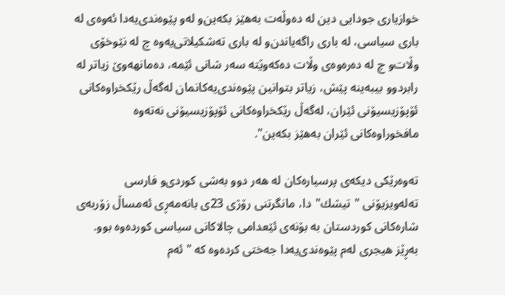خوازیاری‌ جودایی‌ دین له‌ ده‌وڵه‌ت به‌هێز بكه‌ین‌و له‌و پێوه‌ندی‌‌یه‌دا ئه‌وه‌ی‌ له‌ باری‌ سیاسی‌، له‌ باری‌ راگه‌یاندن‌و له‌ باری‌ ته‌شكیلاتی‌‌یه‌وه‌ چ له‌ نێوخۆی‌ وڵات‌و چ له‌ ده‌ره‌وه‌ی‌ وڵات ده‌كه‌وێته‌ سه‌ر شانی‌ ئێمه‌، ده‌مانهه‌وێ‌ زیاتر له‌ رابردوو بیبه‌ینه‌ پێش، زیاتر بتوانین پێوه‌ندی‌‌یه‌كانمان له‌گه‌ڵ رێكخراوه‌كانی‌ ئۆپۆزیسیۆنی‌ ئێران، له‌گه‌ڵ رێكخراوه‌كانی‌ ئۆپۆزیسیۆنی‌ نه‌ته‌وه‌ مافخوراوه‌كانی‌ ئێران به‌هێز بكه‌ین".

ته‌وه‌رێكی‌ دیكه‌ی‌ پرسیاره‌كان له‌ هه‌ر دوو به‌شی‌ كوردی‌‌و فارسی‌ ته‌له‌ویزیۆنی‌ "تیشك"دا، مانگرتنی‌ رۆژی‌ 23ی‌ بانه‌مه‌ڕی‌ ئه‌مساڵ زۆربه‌ی‌ شاره‌كانی‌ كوردستان به‌ بۆنه‌ی‌ ئێعدامی‌ چالاكانی‌ سیاسی‌ كورده‌وه‌ بوو. به‌ڕێز هیجری‌ له‌م پێوه‌ندی‌‌یه‌دا جه‌ختی‌ كرده‌وه‌ كه‌ "ئه‌م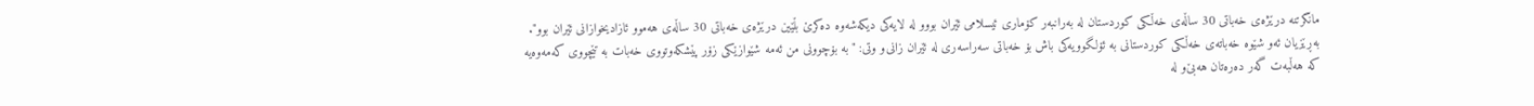مانگرتنه‌ درێژه‌ی‌ خه‌باتی‌ 30 ساڵه‌ی‌ خه‌ڵكی‌ كوردستان له‌ به‌رانبه‌ر كۆماری‌ ئیسلامی‌ ئێران بوو‌و له‌ لایه‌كی‌ دیكه‌شه‌وه‌ ده‌كرێ‌ بڵێین درێژه‌ی‌ خه‌باتی‌ 30 ساڵه‌ی‌ هه‌موو ئازادیخوازانی‌ ئێران بوو". به‌ڕێزیان ئه‌و شێوه‌ خه‌باته‌ی‌ خه‌ڵكی‌ كوردستانی‌ به‌ ئۆلگوویه‌كی‌ باش بۆ خه‌باتی‌ سه‌راسه‌ری‌ له‌ ئێران زانی‌‌و وتی‌: "به‌ بۆچوونی‌ من ئه‌مه‌ شێوازێكی‌ زۆر پێشكه‌وتووی‌ خه‌بات به‌ تێچووی‌ كه‌مه‌وه‌یه‌ كه‌ هه‌ڵبه‌ت گه‌ر ده‌ره‌تان هه‌بێ‌‌و له‌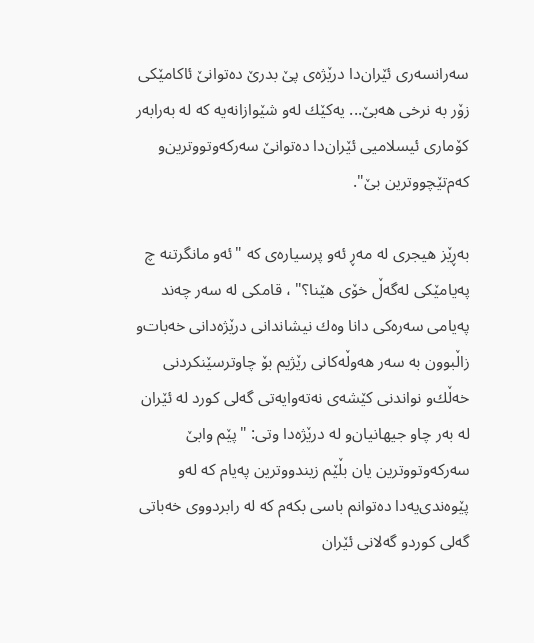سه‌رانسه‌ری‌ ئێران‌دا درێژه‌ی‌ پێ‌ بدرێ‌ ده‌توانێ‌ ئاكامێكی‌ زۆر به‌ نرخی‌ هه‌بێ‌... یه‌كێك له‌و شێوازانه‌یه‌ كه‌ له‌ به‌رابه‌ر كۆماری‌ ئیسلامیی‌ ئێران‌دا ده‌توانێ‌ سه‌ركه‌وتووترین‌و كه‌م‌تێچووترین بێ‌".

به‌ڕێز هیجری‌ له‌ مه‌ڕ ئه‌و پرسیاره‌ی‌ كه‌ "ئه‌و مانگرتنه‌ چ په‌یامێكی‌ له‌گه‌ڵ خۆی‌ هێنا؟" ، قامكی‌ له‌ سه‌ر چه‌ند په‌یامی‌ سه‌ره‌كی‌ دانا وه‌ك نیشاندانی‌ درێژه‌دانی‌ خه‌بات‌و زاڵبوون به‌ سه‌ر هه‌وڵه‌كانی‌ رێژیم بۆ چاوترسێنكردنی‌ خه‌ڵك‌و نواندنی‌ كێشه‌ی‌ نه‌ته‌وایه‌تی‌ گه‌لی‌ كورد له‌ ئێران له‌ به‌ر چاو جیهانیان‌و له‌ درێژه‌دا وتی‌: "پێم وابێ‌ سه‌ركه‌وتووترین یان بڵێم زیندووترین په‌یام كه‌ له‌و پێوه‌ندی‌‌یه‌دا ده‌توانم باسی‌ بكه‌م كه‌ له‌ رابردووی‌ خه‌باتی‌ گه‌لی‌ كورد‌و گه‌لانی‌ ئێران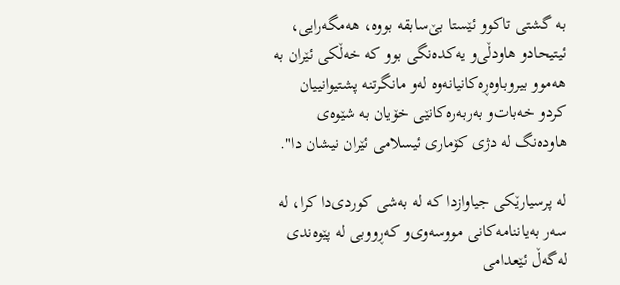به‌ گشتی‌ تاكوو ئێستا بێ‌‌سابقه‌ بووه‌، هه‌مگه‌رایی‌، ئیتیحاد‌و هاودڵی‌‌و یه‌كده‌نگی‌ بوو كه‌ خه‌ڵكی‌ ئێران به‌ هه‌موو بیر‌وباوه‌ڕه‌كانیانه‌وه‌ له‌و مانگرتنه‌ پشتیوانییان كرد‌و خه‌بات‌و به‌ربه‌ره‌كانێی‌ خۆیان به‌ شێوه‌ی‌ هاوده‌نگ له‌ دژی‌ كۆماری‌ ئیسلامی‌ ئێران نیشان دا".

له‌ پرسیارێكی‌ جیاوازدا كه‌ له‌ به‌شی‌ كوردی‌‌دا كرا، له‌ سه‌ر به‌یاننامه‌كانی‌ مووسه‌وی‌‌‌و كه‌ڕووبی‌ له‌ پێوه‌ندی‌ له‌گه‌ڵ ئێعدامی‌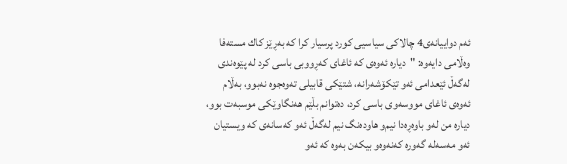ئه‌م دواییانه‌ی‌4 چالاكی‌ سیاسیی‌ كورد پرسیار كرا كه‌ به‌ڕێز كاك مسته‌فا وه‌ڵامی‌ دایه‌وه‌: "دیاره‌ ئه‌وه‌ی‌ كه‌ ئاغای‌ كه‌ڕووبی‌ باسی‌ كرد له‌ پێوه‌ندی‌ له‌گه‌ڵ ئێعدامی‌ ئه‌و تێكۆشه‌رانه‌، شتێكی‌ قابیلی‌ ته‌وه‌جوه نه‌بوو، به‌ڵام ئه‌وه‌ی‌ ئاغای‌ مووسه‌وی‌ باسی‌ كرد، ده‌توانم بڵێم هه‌نگاوێكی‌ موسبه‌ت بوو، دیاره‌ من له‌و باوه‌ڕه‌دا نیم‌و هاوده‌نگ نیم له‌گه‌ڵ ئه‌و كه‌سانه‌ی‌ كه‌ ویستیان ئه‌و مه‌سه‌له‌ گه‌وره‌ كه‌نه‌وه‌‌و بیكه‌ن به‌وه‌ كه‌ ئه‌و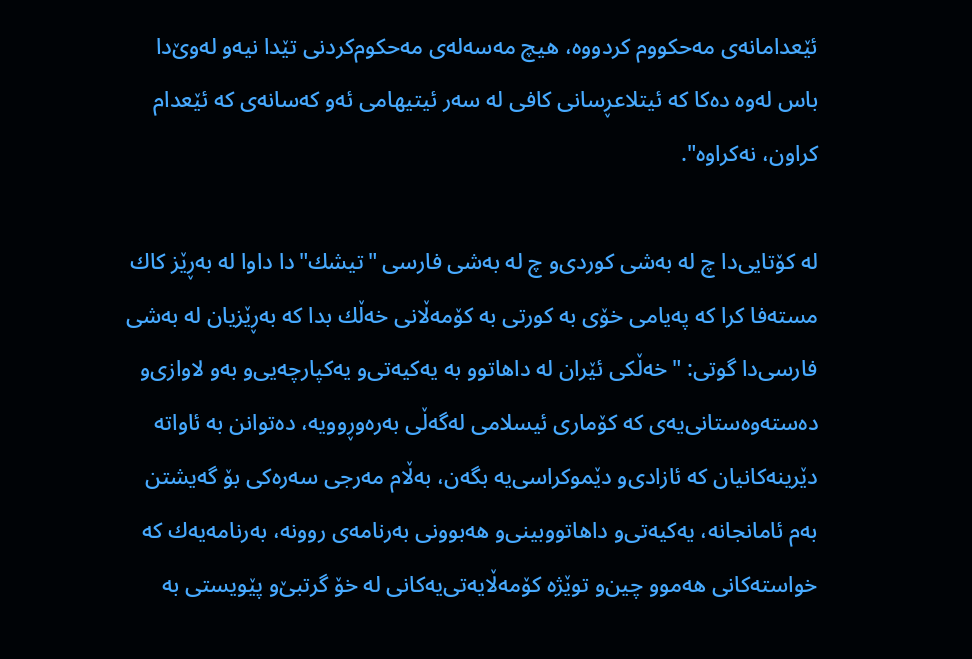ئێعدامانه‌ی‌ مه‌حكووم كردووه‌، هیچ مه‌سه‌له‌ی‌ مه‌حكوم‌كردنی‌ تێدا نیه‌‌و له‌وێ‌‌دا باس له‌وه‌ ده‌كا كه‌ ئیتلاعڕسانی‌ كافی‌ له‌ سه‌ر ئیتیهامی‌ ئه‌و كه‌سانه‌ی‌ كه‌ ئێعدام كراون، نه‌كراوه‌".

له‌ كۆتایی‌‌دا چ له‌ به‌شی‌ كوردی‌‌و چ له‌ به‌شی‌ فارسی‌ "تیشك"دا داوا له‌ به‌ڕێز كاك مسته‌فا كرا كه‌ په‌یامی‌ خۆی‌ به‌ كورتی‌ به‌ كۆمه‌ڵانی‌ خه‌ڵك بدا كه‌ به‌ڕێزیان له‌ به‌شی‌ فارسی‌‌دا گوتی‌: "خه‌ڵكی‌ ئێران له‌ داهاتوو به‌ یه‌كیه‌تی‌‌و یه‌كپارچه‌یی‌‌و به‌و لاوازی‌‌و ده‌سته‌وه‌ستانی‌‌یه‌ی‌ كه‌ كۆماری‌ ئیسلامی‌ له‌گه‌ڵی‌ به‌ره‌وڕوویه‌، ده‌توانن به‌ ئاواته‌ دێرینه‌كانیان كه‌ ئازادی‌‌و دێموكراسی‌‌یه‌ بگه‌ن، به‌ڵام مه‌رجی‌ سه‌ره‌كی‌ بۆ گه‌یشتن به‌م ئامانجانه‌، یه‌كیه‌تی‌‌و داهاتووبینی‌‌و هه‌بوونی‌ به‌رنامه‌ی‌ روونه‌، به‌رنامه‌یه‌ك كه‌ خواسته‌كانی‌ هه‌موو چین‌و توێژه‌ كۆمه‌ڵایه‌تی‌‌یه‌كانی‌ له‌ خۆ گرتبێ‌‌و پێویستی‌ به‌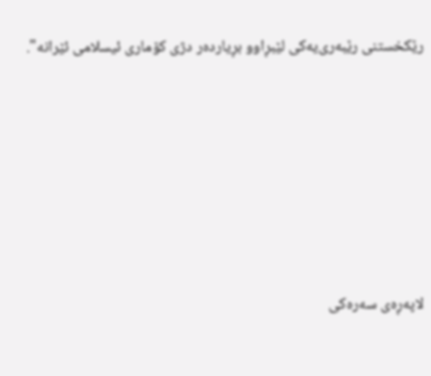رێكخستنی‌ رێبه‌ری‌‌یه‌كی‌ لێبڕاو‌و بڕیارده‌ر دژی‌ كۆماری‌ ئیسلامی‌ ئێرانه‌".









لاپه‌ڕه‌ی‌ سه‌ره‌كی‌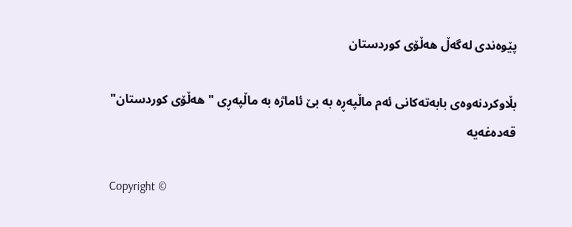پێوه‌ندی‌ له‌گه‌ڵ‌ هه‌ڵۆی‌ كوردستان

بڵاوکردنه‌وه‌ی بابه‌ته‌کانی ئه‌م ماڵپه‌ڕه به‌ بێ ئاماژه به ماڵپه‌ڕی‌ "هه‌ڵۆی‌ كوردستان" قه‌ده‌غه‌یه

Copyright ©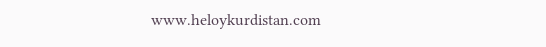www.heloykurdistan.com